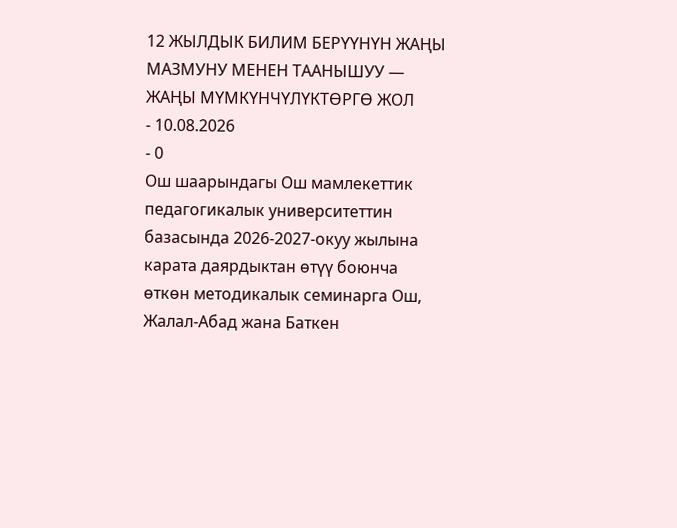12 ЖЫЛДЫК БИЛИМ БЕРҮҮНҮН ЖАҢЫ МАЗМУНУ МЕНЕН ТААНЫШУУ — ЖАҢЫ МҮМКҮНЧҮЛҮКТӨРГӨ ЖОЛ
- 10.08.2026
- 0
Ош шаарындагы Ош мамлекеттик педагогикалык университеттин базасында 2026-2027-окуу жылына карата даярдыктан өтүү боюнча өткөн методикалык семинарга Ош, Жалал-Абад жана Баткен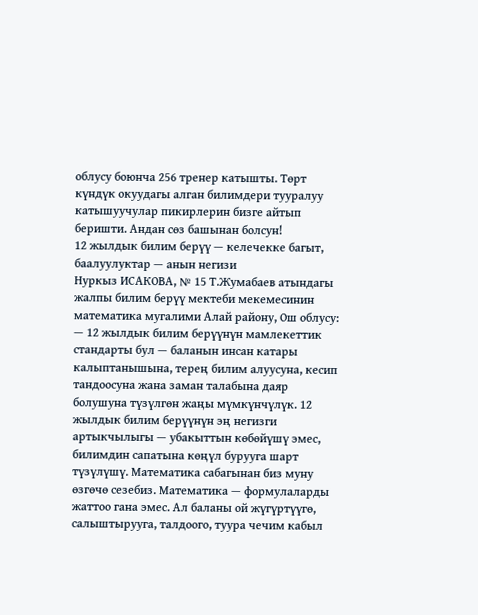облусу боюнча 256 тренер катышты. Төрт күндүк окуудагы алган билимдери тууралуу катышуучулар пикирлерин бизге айтып беришти. Андан сөз башынан болсун!
12 жылдык билим берүү — келечекке багыт, баалуулуктар — анын негизи
Нуркыз ИСАКОВА, № 15 Т.Жумабаев атындагы жалпы билим берүү мектеби мекемесинин математика мугалими Алай району, Ош облусу:
— 12 жылдык билим берүүнүн мамлекеттик стандарты бул — баланын инсан катары калыптанышына, терең билим алуусуна, кесип тандоосуна жана заман талабына даяр болушуна түзүлгөн жаңы мүмкүнчүлүк. 12 жылдык билим берүүнүн эң негизги артыкчылыгы — убакыттын көбөйүшү эмес, билимдин сапатына көңүл бурууга шарт түзүлүшү. Математика сабагынан биз муну өзгөчө сезебиз. Математика — формулаларды жаттоо гана эмес. Ал баланы ой жүгүртүүгө, салыштырууга, талдоого, туура чечим кабыл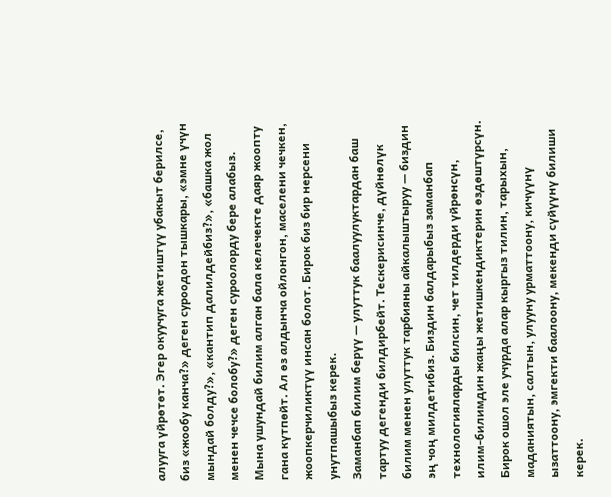алууга үйрөтөт. Эгер окуучуга жетиштүү убакыт берилсе, биз «жообу канча?» деген суроодон тышкары, «эмне үчүн мындай болду?», «кантип далилдейбиз?», «башка жол менен чечсе болобу?» деген суроолорду бере алабыз. Мына ушундай билим алган бала келечекте даяр жоопту гана күтпөйт. Ал өз алдынча ойлонгон, маселени чечкен, жоопкерчиликтүү инсан болот. Бирок биз бир нерсени унутпашыбыз керек.
Заманбап билим берүү — улуттук баалуулуктардан баш тартуу дегенди билдирбейт. Тескерисинче, дүйнөлүк билим менен улуттук тарбияны айкалыштыруу — биздин эң чоң милдетибиз. Биздин балдарыбыз заманбап технологияларды билсин, чет тилдерди үйрөнсүн, илим-билимдин жаңы жетишкендиктерин өздөштүрсүн. Бирок ошол эле учурда алар кыргыз тилин, тарыхын, маданиятын, салтын, улууну урматтоону, кичүүнү ызаттоону, эмгекти баалоону, мекенди сүйүүнү билиши керек.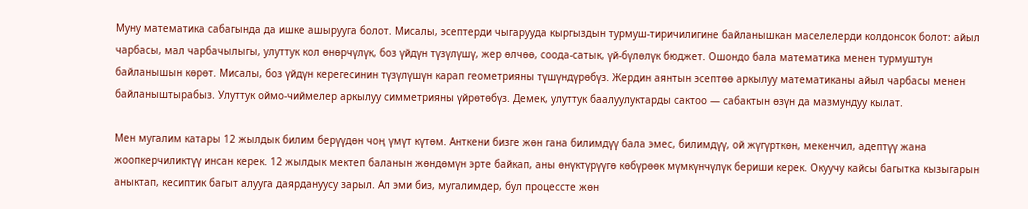Муну математика сабагында да ишке ашырууга болот. Мисалы, эсептерди чыгарууда кыргыздын турмуш-тиричилигине байланышкан маселелерди колдонсок болот: айыл чарбасы, мал чарбачылыгы, улуттук кол өнөрчүлүк, боз үйдүн түзүлүшү, жер өлчөө, соода-сатык, үй-бүлөлүк бюджет. Ошондо бала математика менен турмуштун байланышын көрөт. Мисалы, боз үйдүн керегесинин түзүлүшүн карап геометрияны түшүндүрөбүз. Жердин аянтын эсептөө аркылуу математиканы айыл чарбасы менен байланыштырабыз. Улуттук оймо-чиймелер аркылуу симметрияны үйрөтөбүз. Демек, улуттук баалуулуктарды сактоо — сабактын өзүн да мазмундуу кылат.

Мен мугалим катары 12 жылдык билим берүүдөн чоң үмүт күтөм. Анткени бизге жөн гана билимдүү бала эмес, билимдүү, ой жүгүрткөн, мекенчил, адептүү жана жоопкерчиликтүү инсан керек. 12 жылдык мектеп баланын жөндөмүн эрте байкап, аны өнүктүрүүгө көбүрөөк мүмкүнчүлүк бериши керек. Окуучу кайсы багытка кызыгарын аныктап, кесиптик багыт алууга даярдануусу зарыл. Ал эми биз, мугалимдер, бул процессте жөн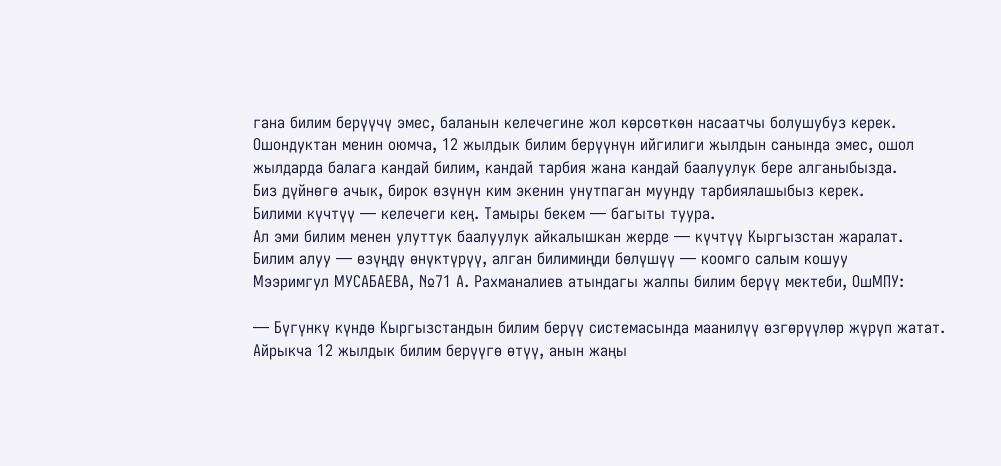гана билим берүүчү эмес, баланын келечегине жол көрсөткөн насаатчы болушубуз керек. Ошондуктан менин оюмча, 12 жылдык билим берүүнүн ийгилиги жылдын санында эмес, ошол жылдарда балага кандай билим, кандай тарбия жана кандай баалуулук бере алганыбызда.
Биз дүйнөгө ачык, бирок өзүнүн ким экенин унутпаган муунду тарбиялашыбыз керек.
Билими күчтүү — келечеги кең. Тамыры бекем — багыты туура.
Ал эми билим менен улуттук баалуулук айкалышкан жерде — күчтүү Кыргызстан жаралат.
Билим алуу — өзүңдү өнүктүрүү, алган билимиңди бөлүшүү — коомго салым кошуу
Мээримгул МУСАБАЕВА, №71 А. Рахманалиев атындагы жалпы билим берүү мектеби, ОшМПУ:

— Бүгүнкү күндө Кыргызстандын билим берүү системасында маанилүү өзгөрүүлөр жүрүп жатат. Айрыкча 12 жылдык билим берүүгө өтүү, анын жаңы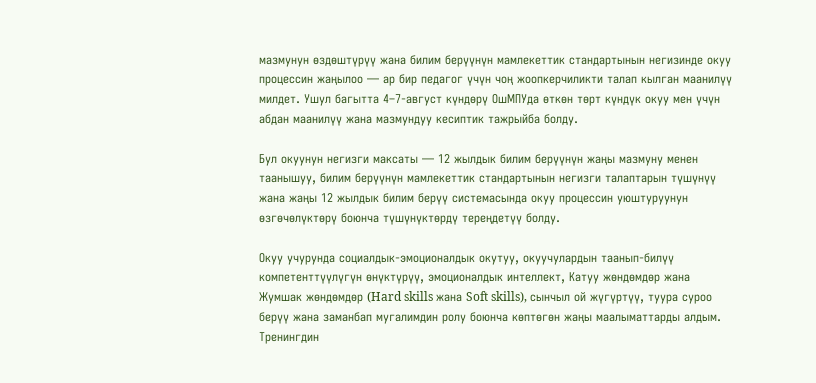мазмунун өздөштүрүү жана билим берүүнүн мамлекеттик стандартынын негизинде окуу процессин жаңылоо — ар бир педагог үчүн чоң жоопкерчиликти талап кылган маанилүү милдет. Ушул багытта 4–7-август күндөрү ОшМПУда өткөн төрт күндүк окуу мен үчүн абдан маанилүү жана мазмундуу кесиптик тажрыйба болду.

Бул окуунун негизги максаты — 12 жылдык билим берүүнүн жаңы мазмуну менен таанышуу, билим берүүнүн мамлекеттик стандартынын негизги талаптарын түшүнүү жана жаңы 12 жылдык билим берүү системасында окуу процессин уюштуруунун өзгөчөлүктөрү боюнча түшүнүктөрдү тереңдетүү болду.

Окуу учурунда социалдык-эмоционалдык окутуу, окуучулардын таанып-билүү компетенттүүлүгүн өнүктүрүү, эмоционалдык интеллект, Катуу жөндөмдөр жана Жумшак жөндөмдөр (Hard skills жана Soft skills), сынчыл ой жүгүртүү, туура суроо берүү жана заманбап мугалимдин ролу боюнча көптөгөн жаңы маалыматтарды алдым. Тренингдин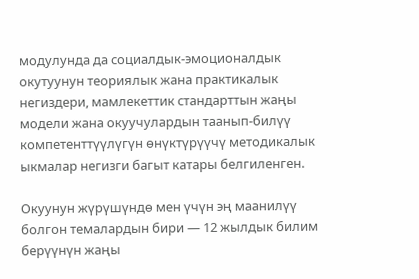модулунда да социалдык-эмоционалдык окутуунун теориялык жана практикалык негиздери, мамлекеттик стандарттын жаңы модели жана окуучулардын таанып-билүү компетенттүүлүгүн өнүктүрүүчү методикалык ыкмалар негизги багыт катары белгиленген.

Окуунун жүрүшүндө мен үчүн эң маанилүү болгон темалардын бири — 12 жылдык билим берүүнүн жаңы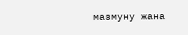мазмуну жана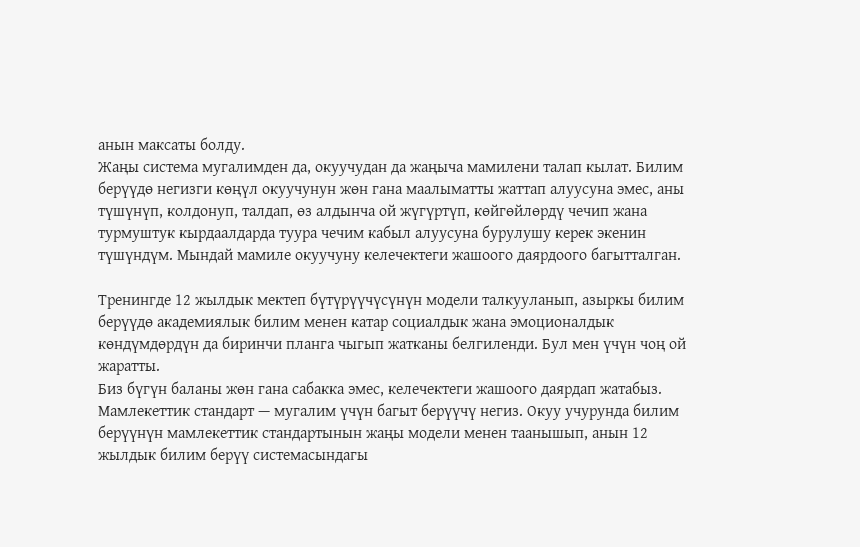анын максаты болду.
Жаңы система мугалимден да, окуучудан да жаңыча мамилени талап кылат. Билим берүүдө негизги көңүл окуучунун жөн гана маалыматты жаттап алуусуна эмес, аны түшүнүп, колдонуп, талдап, өз алдынча ой жүгүртүп, көйгөйлөрдү чечип жана турмуштук кырдаалдарда туура чечим кабыл алуусуна бурулушу керек экенин түшүндүм. Мындай мамиле окуучуну келечектеги жашоого даярдоого багытталган.

Тренингде 12 жылдык мектеп бүтүрүүчүсүнүн модели талкууланып, азыркы билим берүүдө академиялык билим менен катар социалдык жана эмоционалдык көндүмдөрдүн да биринчи планга чыгып жатканы белгиленди. Бул мен үчүн чоң ой жаратты.
Биз бүгүн баланы жөн гана сабакка эмес, келечектеги жашоого даярдап жатабыз.
Мамлекеттик стандарт — мугалим үчүн багыт берүүчү негиз. Окуу учурунда билим берүүнүн мамлекеттик стандартынын жаңы модели менен таанышып, анын 12 жылдык билим берүү системасындагы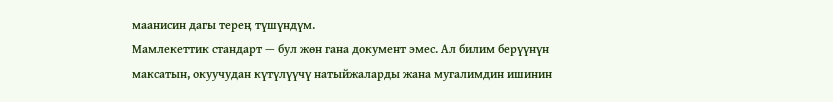маанисин дагы терең түшүндүм.
Мамлекеттик стандарт — бул жөн гана документ эмес. Ал билим берүүнүн максатын, окуучудан күтүлүүчү натыйжаларды жана мугалимдин ишинин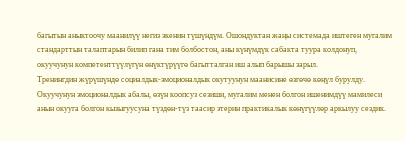багытын аныктоочу маанилүү негиз экенин түшүндүм. Ошондуктан жаңы системада иштеген мугалим стандарттын талаптарын билип гана тим болбостон, аны күнүмдүк сабакта туура колдонуп, окуучунун компетенттүүлүгүн өнүктүрүүгө багытталган иш алып барышы зарыл.
Тренингдин жүрүшүндө социалдык-эмоционалдык окутуунун маанисине өзгөчө көңүл бурулду. Окуучунун эмоционалдык абалы, өзүн коопсуз сезиши, мугалим менен болгон ишенимдүү мамилеси анын окууга болгон кызыгуусуна түздөн-түз таасир этерин практикалык көнүгүүлөр аркылуу сездик.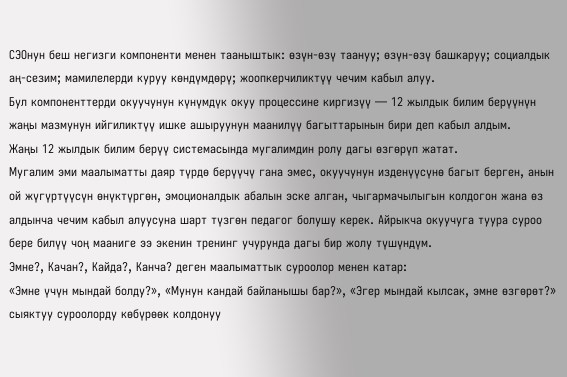СЭОнун беш негизги компоненти менен тааныштык: өзүн-өзү таануу; өзүн-өзү башкаруу; социалдык аң-сезим; мамилелерди куруу көндүмдөрү; жоопкерчиликтүү чечим кабыл алуу.
Бул компоненттерди окуучунун күнүмдүк окуу процессине киргизүү — 12 жылдык билим берүүнүн жаңы мазмунун ийгиликтүү ишке ашыруунун маанилүү багыттарынын бири деп кабыл алдым.
Жаңы 12 жылдык билим берүү системасында мугалимдин ролу дагы өзгөрүп жатат.
Мугалим эми маалыматты даяр түрдө берүүчү гана эмес, окуучунун изденүүсүнө багыт берген, анын ой жүгүртүүсүн өнүктүргөн, эмоционалдык абалын эске алган, чыгармачылыгын колдогон жана өз алдынча чечим кабыл алуусуна шарт түзгөн педагог болушу керек. Айрыкча окуучуга туура суроо бере билүү чоң мааниге ээ экенин тренинг учурунда дагы бир жолу түшүндүм.
Эмне?, Качан?, Кайда?, Канча? деген маалыматтык суроолор менен катар:
«Эмне үчүн мындай болду?», «Мунун кандай байланышы бар?», «Эгер мындай кылсак, эмне өзгөрөт?» сыяктуу суроолорду көбүрөөк колдонуу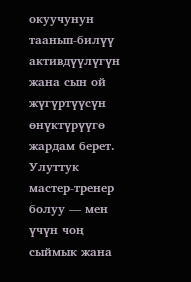окуучунун таанып-билүү активдүүлүгүн жана сын ой жүгүртүүсүн өнүктүрүүгө жардам берет.
Улуттук мастер-тренер болуу — мен үчүн чоң сыймык жана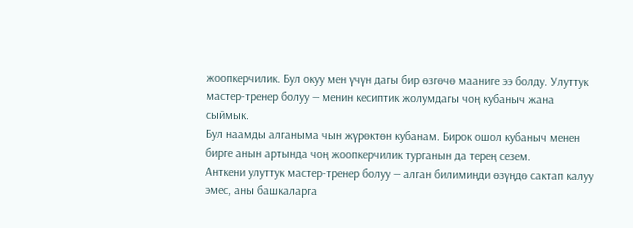жоопкерчилик. Бул окуу мен үчүн дагы бир өзгөчө мааниге ээ болду. Улуттук мастер-тренер болуу — менин кесиптик жолумдагы чоң кубаныч жана сыймык.
Бул наамды алганыма чын жүрөктөн кубанам. Бирок ошол кубаныч менен бирге анын артында чоң жоопкерчилик турганын да терең сезем.
Анткени улуттук мастер-тренер болуу — алган билимиңди өзүңдө сактап калуу эмес, аны башкаларга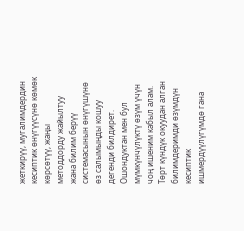жеткирүү, мугалимдердин кесиптик өнүгүүсүнө көмөк көрсөтүү, жаңы методдорду жайылтуу жана билим берүү системасынын өнүгүшүнө өз салымыңды кошуу дегенди билдирет. Ошондуктан мен бул мүмкүнчүлүктү өзүм үчүн чоң ишеним кабыл алам.
Төрт күндүк окуудан алган билимдеримди өзүмдүн кесиптик ишмердүүлүгүмдө гана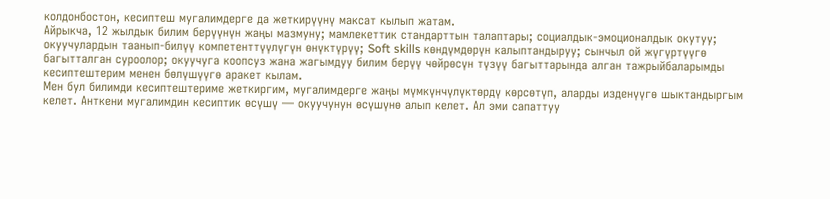колдонбостон, кесиптеш мугалимдерге да жеткирүүнү максат кылып жатам.
Айрыкча, 12 жылдык билим берүүнүн жаңы мазмуну; мамлекеттик стандарттын талаптары; социалдык-эмоционалдык окутуу; окуучулардын таанып-билүү компетенттүүлүгүн өнүктүрүү; Soft skills көндүмдөрүн калыптандыруу; сынчыл ой жүгүртүүгө багытталган суроолор; окуучуга коопсуз жана жагымдуу билим берүү чөйрөсүн түзүү багыттарында алган тажрыйбаларымды кесиптештерим менен бөлүшүүгө аракет кылам.
Мен бул билимди кесиптештериме жеткиргим, мугалимдерге жаңы мүмкүнчүлүктөрдү көрсөтүп, аларды изденүүгө шыктандыргым келет. Анткени мугалимдин кесиптик өсүшү — окуучунун өсүшүнө алып келет. Ал эми сапаттуу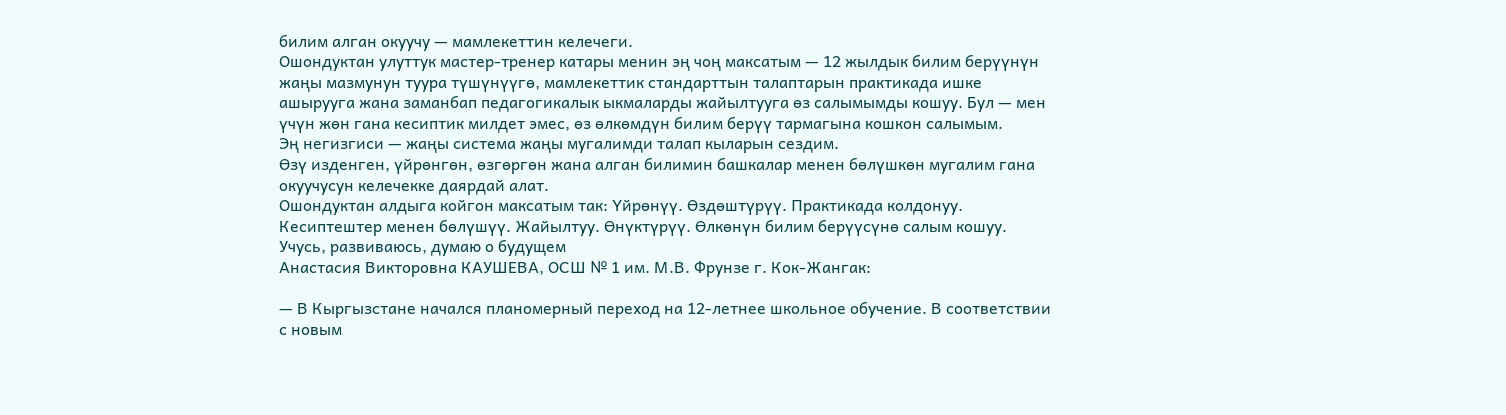билим алган окуучу — мамлекеттин келечеги.
Ошондуктан улуттук мастер-тренер катары менин эң чоң максатым — 12 жылдык билим берүүнүн жаңы мазмунун туура түшүнүүгө, мамлекеттик стандарттын талаптарын практикада ишке ашырууга жана заманбап педагогикалык ыкмаларды жайылтууга өз салымымды кошуу. Бул — мен үчүн жөн гана кесиптик милдет эмес, өз өлкөмдүн билим берүү тармагына кошкон салымым.
Эң негизгиси — жаңы система жаңы мугалимди талап кыларын сездим.
Өзү изденген, үйрөнгөн, өзгөргөн жана алган билимин башкалар менен бөлүшкөн мугалим гана окуучусун келечекке даярдай алат.
Ошондуктан алдыга койгон максатым так: Үйрөнүү. Өздөштүрүү. Практикада колдонуу. Кесиптештер менен бөлүшүү. Жайылтуу. Өнүктүрүү. Өлкөнүн билим берүүсүнө салым кошуу.
Учусь, развиваюсь, думаю о будущем
Анастасия Викторовна КАУШЕВА, ОСШ № 1 им. М.В. Фрунзе г. Кок-Жангак:

— В Кыргызстане начался планомерный переход на 12-летнее школьное обучение. В соответствии с новым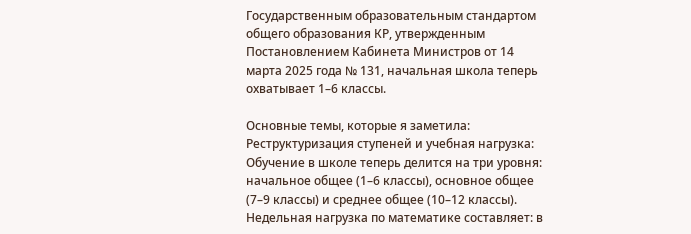Государственным образовательным стандартом общего образования КР, утвержденным Постановлением Кабинета Министров от 14 марта 2025 года № 131, начальная школа теперь охватывает 1–6 классы.

Основные темы, которые я заметила: Реструктуризация ступеней и учебная нагрузка: Обучение в школе теперь делится на три уровня: начальное общее (1–6 классы), основное общее (7–9 классы) и среднее общее (10–12 классы). Недельная нагрузка по математике составляет: в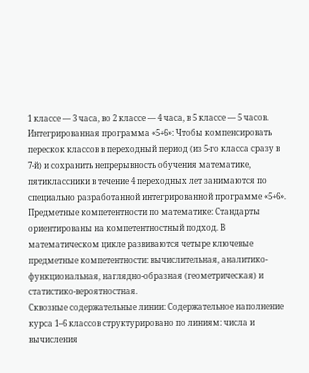1 классе — 3 часа, во 2 классе — 4 часа, в 5 классе — 5 часов.
Интегрированная программа «5+6»: Чтобы компенсировать перескок классов в переходный период (из 5-го класса сразу в 7-й) и сохранить непрерывность обучения математике, пятиклассники в течение 4 переходных лет занимаются по специально разработанной интегрированной программе «5+6».
Предметные компетентности по математике: Стандарты ориентированы на компетентностный подход. В математическом цикле развиваются четыре ключевые предметные компетентности: вычислительная, аналитико-функциональная, наглядно-образная (геометрическая) и статистико-вероятностная.
Сквозные содержательные линии: Содержательное наполнение курса 1–6 классов структурировано по линиям: числа и вычисления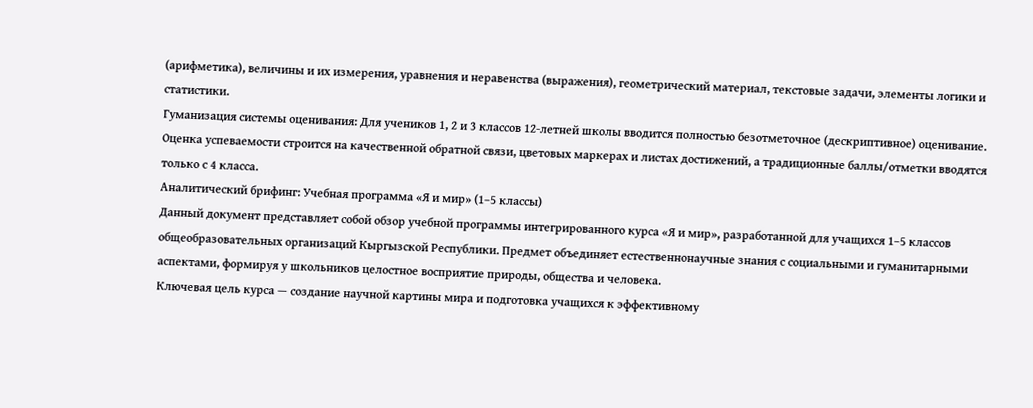(арифметика), величины и их измерения, уравнения и неравенства (выражения), геометрический материал, текстовые задачи, элементы логики и статистики.
Гуманизация системы оценивания: Для учеников 1, 2 и 3 классов 12-летней школы вводится полностью безотметочное (дескриптивное) оценивание. Оценка успеваемости строится на качественной обратной связи, цветовых маркерах и листах достижений, а традиционные баллы/отметки вводятся только с 4 класса.
Аналитический брифинг: Учебная программа «Я и мир» (1–5 классы)
Данный документ представляет собой обзор учебной программы интегрированного курса «Я и мир», разработанной для учащихся 1–5 классов общеобразовательных организаций Кыргызской Республики. Предмет объединяет естественнонаучные знания с социальными и гуманитарными аспектами, формируя у школьников целостное восприятие природы, общества и человека.
Ключевая цель курса — создание научной картины мира и подготовка учащихся к эффективному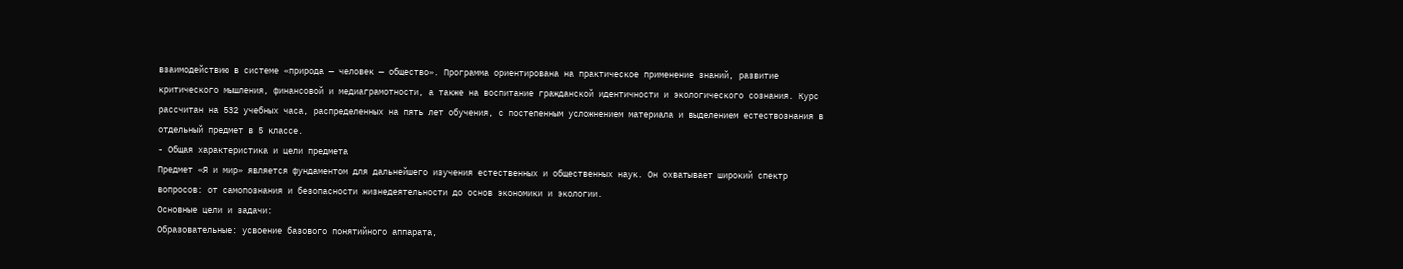взаимодействию в системе «природа — человек — общество». Программа ориентирована на практическое применение знаний, развитие критического мышления, финансовой и медиаграмотности, а также на воспитание гражданской идентичности и экологического сознания. Курс рассчитан на 532 учебных часа, распределенных на пять лет обучения, с постепенным усложнением материала и выделением естествознания в отдельный предмет в 5 классе.
- Общая характеристика и цели предмета
Предмет «Я и мир» является фундаментом для дальнейшего изучения естественных и общественных наук. Он охватывает широкий спектр вопросов: от самопознания и безопасности жизнедеятельности до основ экономики и экологии.
Основные цели и задачи:
Образовательные: усвоение базового понятийного аппарата,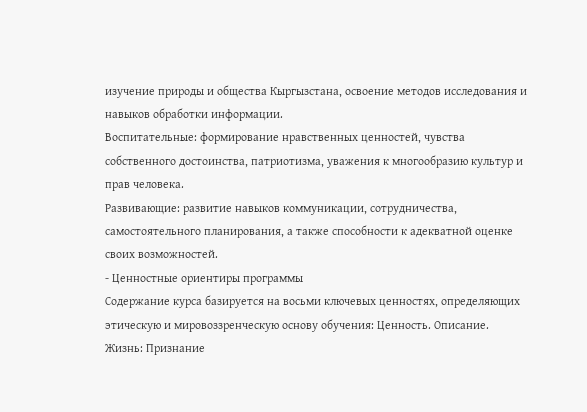изучение природы и общества Кыргызстана, освоение методов исследования и навыков обработки информации.
Воспитательные: формирование нравственных ценностей, чувства собственного достоинства, патриотизма, уважения к многообразию культур и прав человека.
Развивающие: развитие навыков коммуникации, сотрудничества, самостоятельного планирования, а также способности к адекватной оценке своих возможностей.
- Ценностные ориентиры программы
Содержание курса базируется на восьми ключевых ценностях, определяющих этическую и мировоззренческую основу обучения: Ценность. Описание. Жизнь: Признание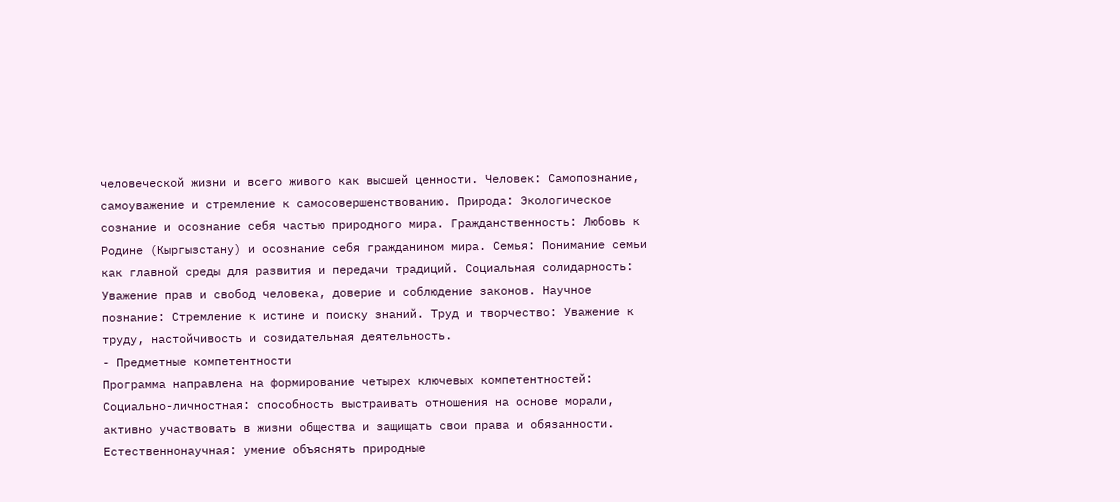человеческой жизни и всего живого как высшей ценности. Человек: Самопознание, самоуважение и стремление к самосовершенствованию. Природа: Экологическое сознание и осознание себя частью природного мира. Гражданственность: Любовь к Родине (Кыргызстану) и осознание себя гражданином мира. Семья: Понимание семьи как главной среды для развития и передачи традиций. Социальная солидарность: Уважение прав и свобод человека, доверие и соблюдение законов. Научное познание: Стремление к истине и поиску знаний. Труд и творчество: Уважение к труду, настойчивость и созидательная деятельность.
- Предметные компетентности
Программа направлена на формирование четырех ключевых компетентностей:
Социально-личностная: способность выстраивать отношения на основе морали, активно участвовать в жизни общества и защищать свои права и обязанности.
Естественнонаучная: умение объяснять природные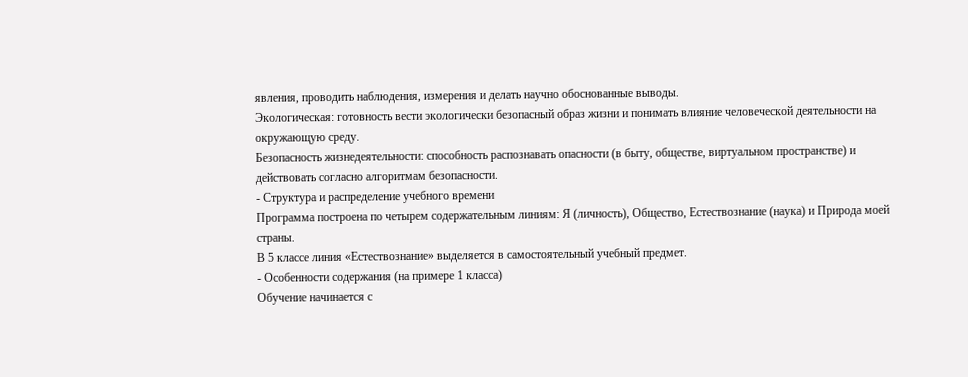явления, проводить наблюдения, измерения и делать научно обоснованные выводы.
Экологическая: готовность вести экологически безопасный образ жизни и понимать влияние человеческой деятельности на окружающую среду.
Безопасность жизнедеятельности: способность распознавать опасности (в быту, обществе, виртуальном пространстве) и действовать согласно алгоритмам безопасности.
- Структура и распределение учебного времени
Программа построена по четырем содержательным линиям: Я (личность), Общество, Естествознание (наука) и Природа моей страны.
В 5 классе линия «Естествознание» выделяется в самостоятельный учебный предмет.
- Особенности содержания (на примере 1 класса)
Обучение начинается с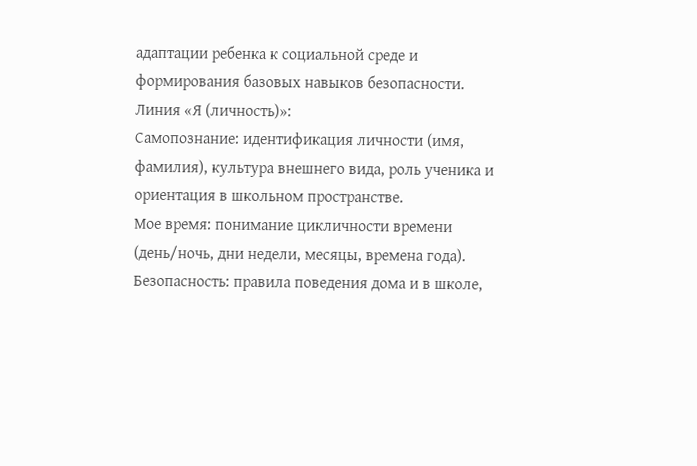адаптации ребенка к социальной среде и формирования базовых навыков безопасности.
Линия «Я (личность)»:
Самопознание: идентификация личности (имя, фамилия), культура внешнего вида, роль ученика и ориентация в школьном пространстве.
Мое время: понимание цикличности времени (день/ночь, дни недели, месяцы, времена года).
Безопасность: правила поведения дома и в школе,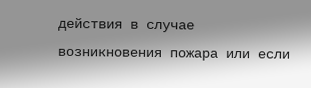действия в случае возникновения пожара или если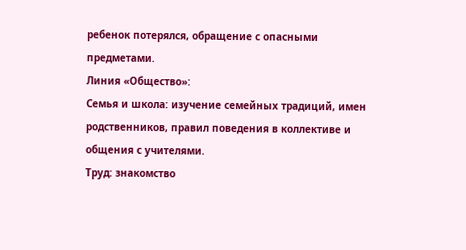ребенок потерялся, обращение с опасными предметами.
Линия «Общество»:
Семья и школа: изучение семейных традиций, имен родственников, правил поведения в коллективе и общения с учителями.
Труд: знакомство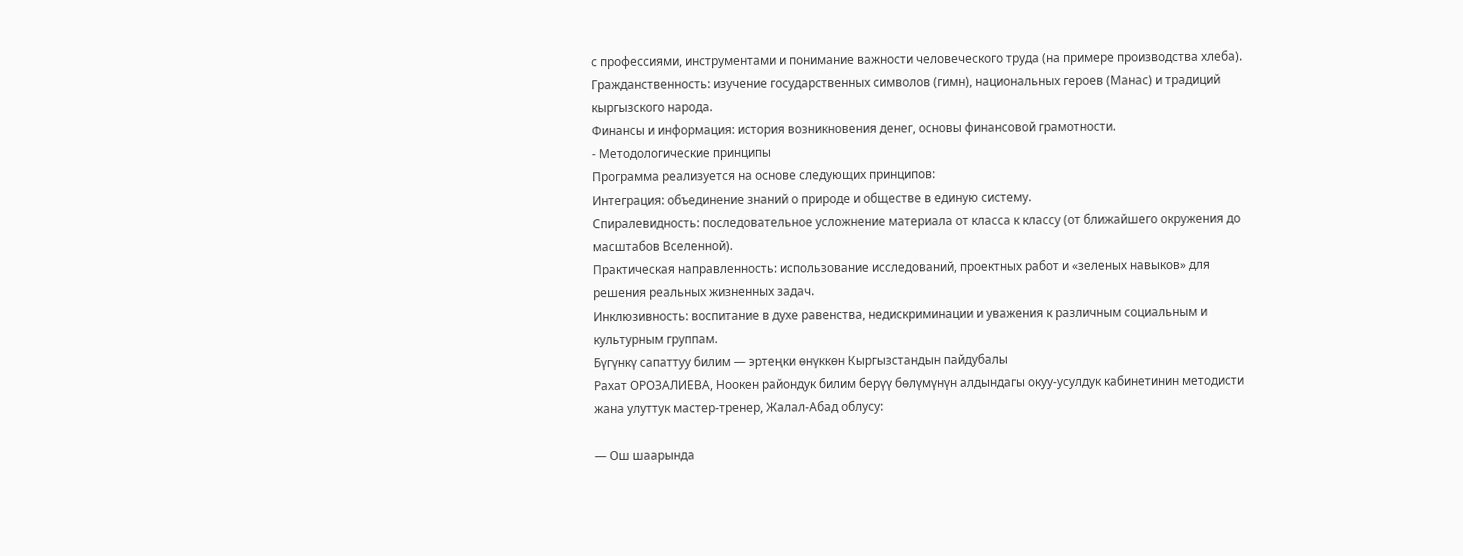с профессиями, инструментами и понимание важности человеческого труда (на примере производства хлеба).
Гражданственность: изучение государственных символов (гимн), национальных героев (Манас) и традиций кыргызского народа.
Финансы и информация: история возникновения денег, основы финансовой грамотности.
- Методологические принципы
Программа реализуется на основе следующих принципов:
Интеграция: объединение знаний о природе и обществе в единую систему.
Спиралевидность: последовательное усложнение материала от класса к классу (от ближайшего окружения до масштабов Вселенной).
Практическая направленность: использование исследований, проектных работ и «зеленых навыков» для решения реальных жизненных задач.
Инклюзивность: воспитание в духе равенства, недискриминации и уважения к различным социальным и культурным группам.
Бүгүнкү сапаттуу билим — эртеңки өнүккөн Кыргызстандын пайдубалы
Рахат ОРОЗАЛИЕВА, Ноокен райондук билим берүү бөлүмүнүн алдындагы окуу-усулдук кабинетинин методисти жана улуттук мастер-тренер, Жалал-Абад облусу:

— Ош шаарында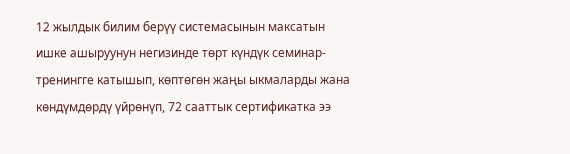12 жылдык билим берүү системасынын максатын ишке ашыруунун негизинде төрт күндүк семинар-тренингге катышып, көптөгөн жаңы ыкмаларды жана көндүмдөрдү үйрөнүп, 72 сааттык сертификатка ээ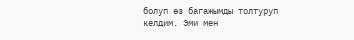болуп өз багажымды толтуруп келдим. Эми мен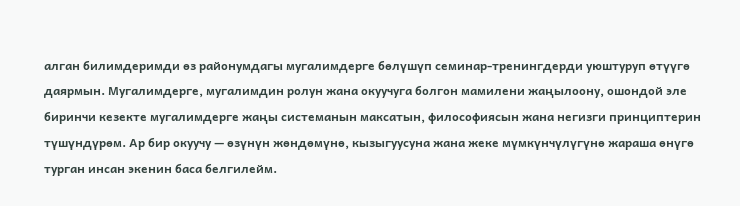алган билимдеримди өз районумдагы мугалимдерге бөлүшүп семинар-тренингдерди уюштуруп өтүүгө даярмын. Мугалимдерге, мугалимдин ролун жана окуучуга болгон мамилени жаңылоону, ошондой эле биринчи кезекте мугалимдерге жаңы системанын максатын, философиясын жана негизги принциптерин түшүндүрөм. Ар бир окуучу — өзүнүн жөндөмүнө, кызыгуусуна жана жеке мүмкүнчүлүгүнө жараша өнүгө турган инсан экенин баса белгилейм.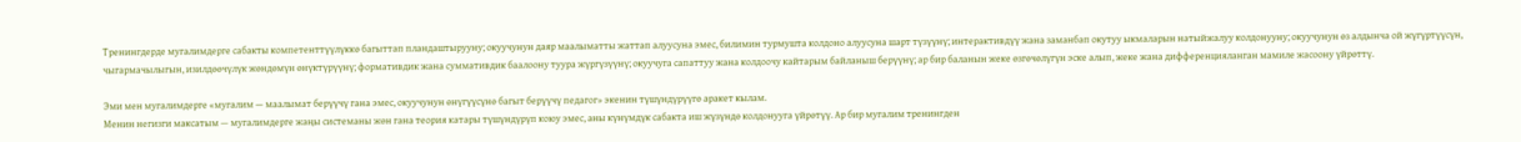Тренингдерде мугалимдерге сабакты компетенттүүлүккө багыттап пландаштырууну; окуучунун даяр маалыматты жаттап алуусуна эмес, билимин турмушта колдоно алуусуна шарт түзүүнү; интерактивдүү жана заманбап окутуу ыкмаларын натыйжалуу колдонууну; окуучунун өз алдынча ой жүгүртүүсүн, чыгармачылыгын, изилдөөчүлүк жөндөмүн өнүктүрүүнү; формативдик жана суммативдик баалоону туура жүргүзүүнү; окуучуга сапаттуу жана колдоочу кайтарым байланыш берүүнү; ар бир баланын жеке өзгөчөлүгүн эске алып, жеке жана дифференцияланган мамиле жасоону үйрөттү.

Эми мен мугалимдерге «мугалим — маалымат берүүчү гана эмес, окуучунун өнүгүүсүнө багыт берүүчү педагог» экенин түшүндүрүүгө аракет кылам.
Менин негизги максатым — мугалимдерге жаңы системаны жөн гана теория катары түшүндүрүп коюу эмес, аны күнүмдүк сабакта иш жүзүндө колдонууга үйрөтүү. Ар бир мугалим тренингден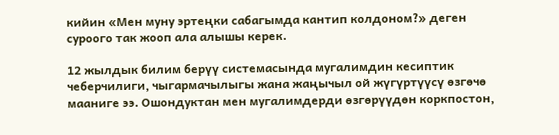кийин «Мен муну эртеңки сабагымда кантип колдоном?» деген суроого так жооп ала алышы керек.

12 жылдык билим берүү системасында мугалимдин кесиптик чеберчилиги, чыгармачылыгы жана жаңычыл ой жүгүртүүсү өзгөчө мааниге ээ. Ошондуктан мен мугалимдерди өзгөрүүдөн коркпостон,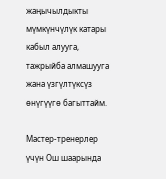жаңычылдыкты мүмкүнчүлүк катары кабыл алууга, тажрыйба алмашууга жана үзгүлтүксүз өнүгүүгө багыттайм.

Мастер-тренерлер үчүн Ош шаарында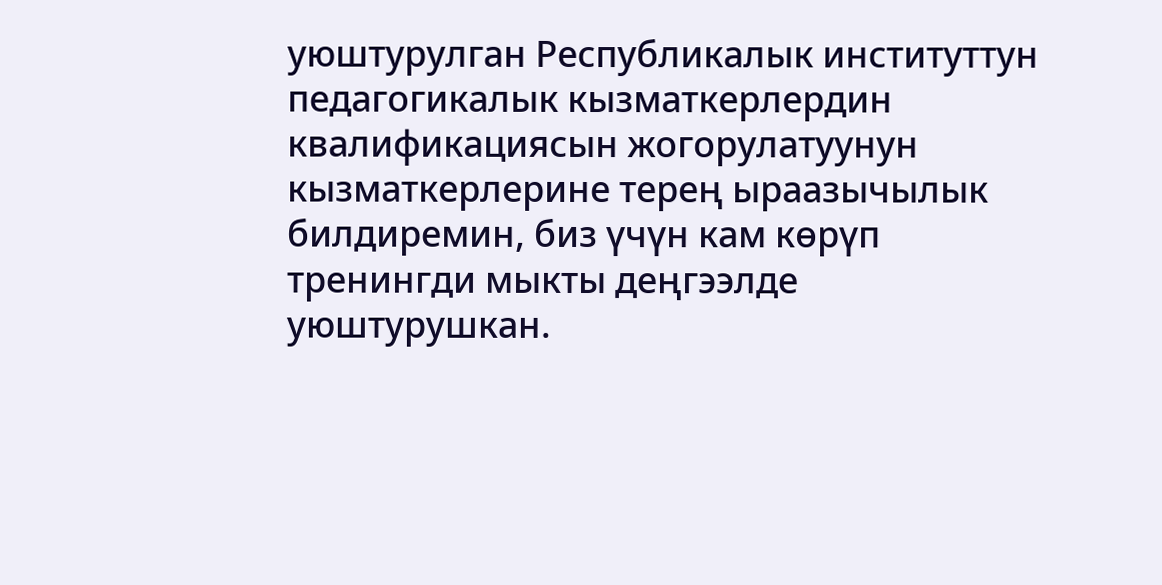уюштурулган Республикалык институттун педагогикалык кызматкерлердин квалификациясын жогорулатуунун кызматкерлерине терең ыраазычылык билдиремин, биз үчүн кам көрүп тренингди мыкты деңгээлде уюштурушкан.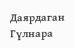Даярдаган Гүлнара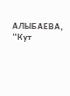АЛЫБАЕВА, “Кут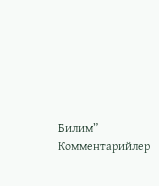Билим”
Комментарийлер